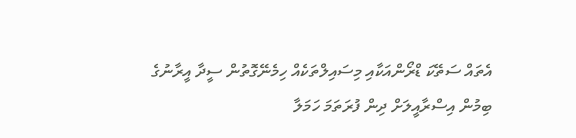އެތައް ސަތޭކަ ޑްރޯންއަކާއި މިސައިލްތަކެއް ހިމެނޭގޮތުން ސީދާ އީރާނުގެ ބިމުން އިސްރާއީލަށް ދިން ފުރަތަމަ ހަމަލާ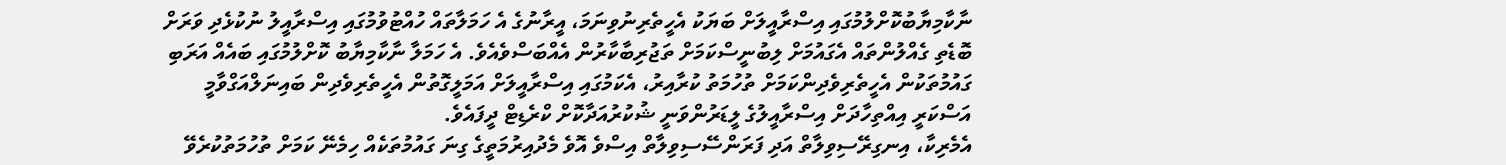ނާކާމިޔާބުކޮށްލުމުގައި އިސްރާއީލަށް ބަޔަކު އެހީތެރިނުވިނަމަ، އީރާނުގެ އެ ހަމަލާތައް ހުއްޓުވުމުގައި އިސްރާއީލު ނުކުޅެދި ވަރަށް ބޮޑެތި ގެއްލުންތައް އެގައުމަށް ލިބުނީސްކަމަށް ތަޖުރިބާކާރުން އެއްބަސްވެއެވެ. އެ ހަމަލާ ނާކާމިޔާބު ކޮށްލުމުގައި ބައެއް އަރަބި ގައުމުތަކުން އެހީތެރިވެދިންކަމަށް ތުހުމަތު ކުރާއިރު، އެކަމުގައި އިސްރާއީލަށް އަމަލީގޮތުން އެހީތެރިވެދިން ބައިނަލްއަގްވާމީ އަސްކަރީ އިއްތިހާދަށް އިސްރާއީލުގެ ލީޑަރުންވަނީ ޝުކުރުއަދާކޮށް ކްރެޑިޓް ދީފައެވެ.
އެމެރިކާ، އިނގިރޭސިވިލާތް އަދި ފަރަންސޭސިވިލާތް އިސްވެ އޮވެ މެދުއިރުމަތީގެ ގިނަ ގައުމުތަކެއް ހިމެނޭ ކަމަށް ތުހުމަތުކުރެވޭ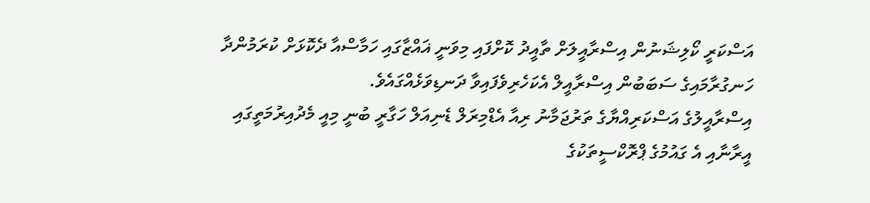އަސްކަރީ ކޯލިޝަނުން އިސްރާއީލަށް ތާއީދު ކޮށްފައި މިވަނީ ޣައްޒާގައި ހަމާސްއާ ދެކޮޅަށް ކުރަމުންދާ ހަނގުރާމައިގެ ސަބަބުން އިސްރާއީލް އެކަހެރިވެފައިވާ ދަނޑިވަޅެއްގައެވެ.
އިސްރާއީލުގެ އަސްކަރިއްޔާގެ ތަރުޖަމާނު ރިއާ އެޑްމިރަލް ޑެނިއަލް ހަގާރީ ބުނީ މިއީ މެދުއިރުމަތީގައި އީރާނާއި އެ ގައުމުގެ ޕްރޮކްސީތަކުގެ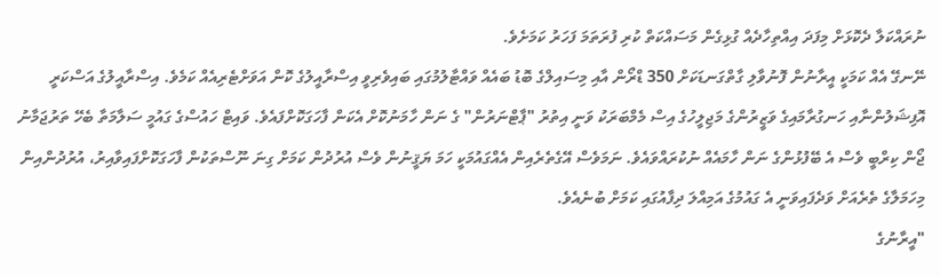ނުރައްކަލާ ދެކޮޅަށް މިފަދަ އިއްތިހާދެއް ގުޅިގެން މަސައްކަތް ކުރި ފުރަތަމަ ފަހަރު ކަމަށެވެ.
ނޭނގޭ އެއް ކަމަކީ އީރާނުން ފޮނުވާލި ގާތްގަނޑަކަށް 350 ޑްރޯން އާއި މިސައިލްގެ ބޮޑު ބައެއް ވައްޓާލުމުގައި ބައިވެރިވީ އިސްރާއީލުގެ ކޮން އަވަށްޓެރިއެއް ކަމެވެ. އިސްރާއީލުގެ އަސްކަރީ އޮފިޝަލުންނާއި ހަނގުރާމައިގެ ވަޒީރުންގެ މަޖިލީހުގެ އިސް މެމްބަރަކު ވަނީ އިތުރު "ޕާޓްނަރުން" ގެ ނަން ހާމަނުކޮށް އެކަން ފާހަގަކޮށްފައެވެ. ވައިޓް ހައުސްގެ ގައުމީ ސަލާމަތާ ބެހޭ ތަރުޖަމާނު ޖޯން ކިރްބީ ވެސް އެ ބޭފުޅުންގެ ނަން ހާމައެއް ނުކުރައްވައެވެ. ނަމަވެސް އޭގެތެރެއިން އެއްގައުމަކީ ހަމަ ޔަޤީނުން ވެސް އުރުދުން ކަމަށް ގިނަ ނޫސްތަކުން ފާހަގަކޮށްފައިވާއިރު، އުރުދުންއިން މިހަމަލާގެ ތެރެއަށް ވަދެފައިވަނީ އެ ގައުމުގެ އަމިއްލަ ދިފާއުގައި ކަމަށް ބުނެއެވެ.
"އީރާނުގެ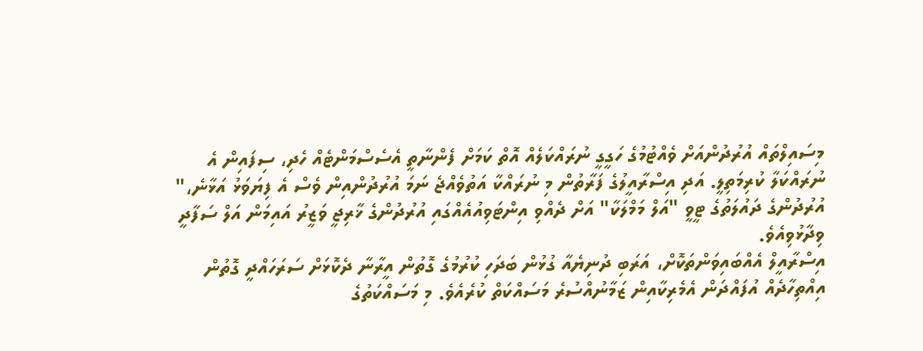މިސައިލްތައް އުރުދުންއަށް ވެއްޓުމުގެ ހަގީގީ ނުރައްކަލެއް އޮތް ކަމަށް ފެންނާތީ އެސެސްމަންޓެއް ހެދި، ސިފައިން އެ ނުރައްކަލާ ކުރިމަތިލީ. އަދި އިސްރާއީލުގެ ފަރާތުން މި ނުރައްކާ އަތުވެއްޖެ ނަމަ އުރުދުންއިން ވެސް އެ ފިޔަވަޅު އަޅާނެ،" އުރުދުންގެ ދައުލަތުގެ ޓީވީ "އަލް މަމްލަކާ" އަށް ދެއްވި އިންޓަވިއުއެއްގައި އުރުދުންގެ ޚާރިޖީ ވަޒީރު އައިމަން އަލް ސަފާދީ ވިދާޅުވިއެވެ.
އިސްރާއީލް އެއްބައިވަންތަކޮށް، އަރަބި ދުނިޔެއާ ގުޅުން ބަދަހި ކުރުމުގެ ގޮތުން އީރާނާ ދެކޮޅަށް ސަރަހައްދީ ގޮތުން އިއްތިހާދެއް އުފައްދަން އެމެރިކާއިން ޒަމާނުއްސުރެ މަސައްކަތް ކުރެއެވެ. މި މަސައްކަތުގެ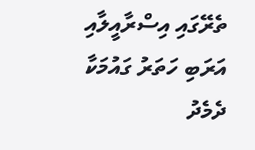ތެރޭގައި އިސްރާއީލާއި އަރަބި ހަތަރު ގައުމަކާ ދެމެދު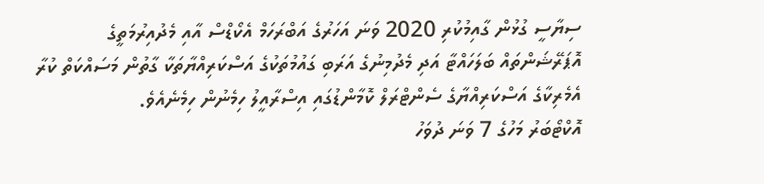ސިޔާސީ ގުޅުން ގާއިމުކުރި 2020 ވަނަ އަހަރުގެ އަބްރަހަމް އެކޯޑްސް އާއި މެދުއިރުމަތީގެ އޮޕަރޭޝަންތައް ބަލަހައްޓާ އަދި މެދުމިނުގެ އަރަބި ގައުމުތަކުގެ އަސްކަރިއްޔާތަކާ ގާތުން މަސައްކަތް ކުރާ އެމެރިކާގެ އަސްކަރިއްޔާގެ ސެންޓްރަލް ކޮމާންޑުގައި އިސްރާއީލު ހިމެނުން ހިމެނެއެވެ.
އޮކްޓޯބަރު މަހުގެ 7 ވަނަ ދުވަހު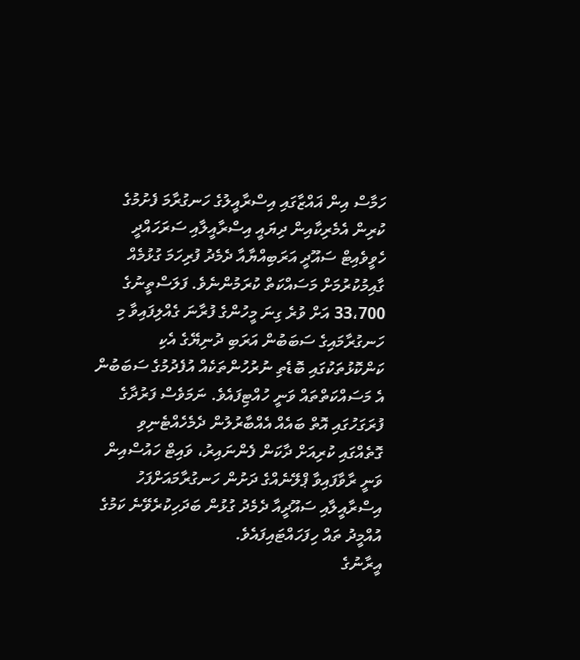ހަމާސް އިން ޣައްޒާގައި އިސްރާއީލުގެ ހަނގުރާމަ ފެށުމުގެ ކުރިން އެމެރިކާއިން ދިޔައީ އިސްރާއީލާއި ސަރަހައްދީ ހެވީވެއިޓް ސައޫދީ އަރަބިއްޔާއާ ދެމެދު ފުރިހަމަ ގުޅުމެއް ގާއިމުކުރުމަށް މަސައްކަތް ކުރަމުންނެވެ. ފަލަސްތީނުގެ 33،700 އަށް ވުރެ ގިނަ މީހުންގެ ފުރާނަ ގެއްލިފައިވާ މި ހަނގުރާމައިގެ ސަބަބުން އަރަބި ދުނިޔޭގެ އެކި ކަންކޮޅުތަކުގައި ބޮޑެތި ނުރުހުންތަކެއް އުފެދުމުގެ ސަބަބުން އެ މަސައްކަތްތައް ވަނީ ހުއްޓިފައެވެ. ނަމަވެސް ފަރުދާގެ ފުރަގަހުގައި އޮތް ބައެއް އެއްބާރުލުން ދެމެހެއްޓެނިވި ގޮތެއްގައި ކުރިއަށް ދާކަން ފެންނައިރު، ވައިޓް ހައުސްއިން ވަނީ ރާވާފައިވާ ޕްލޭނެއްގެ ދަށުން ހަނގުރާމައަށްފަހު އިސްރާއީލާއި ސައޫދީއާ ދެމެދު ގުޅުން ބަދަހިކުރެވޭނެ ކަމުގެ އުއްމީދު ތައް ހިފަހައްޓައިފައެވެ.
އީރާނުގެ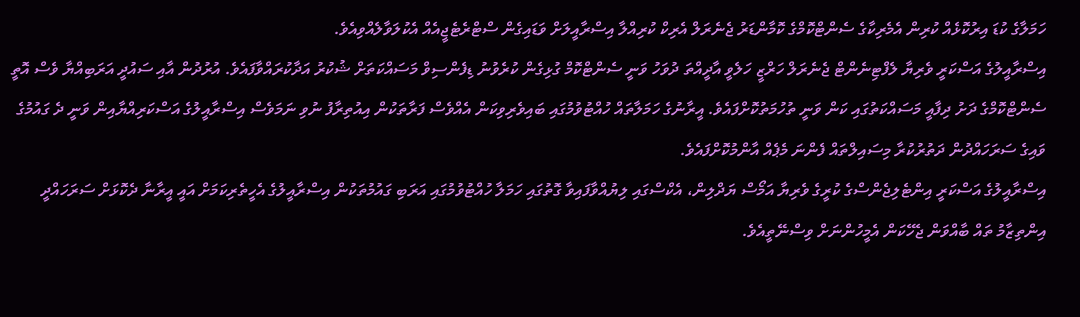ހަމަލާގެ ކުޑަ އިރުކޮޅެއް ކުރިން އެމެރިކާގެ ސެންޓްކޮމްގެ ކޮމާންޑަރު ޖެނެރަލް އެރިކް ކުރިއްލާ އިސްރާއީލަށް ވަޑައިގެން ސްޓްރެޓެޖީއެއް އެކުލަވާލެއްވިއެވެ.
އިސްރާއީލުގެ އަސްކަރީ ވެރިޔާ ލެފްޓިނެންޓް ޖެނެރަލް ހަރްޒީ ހަލެވީ އާދީއްތަ ދުވަހު ވަނީ ސެންޓްކޮމް ގުޅިގެން ކުރެވުނު ޑިފެންސިވް މަސައްކަތަށް ޝުކުރު އަދާކުރައްވާފައެވެ. އުރުދުން އާއި ސައުދީ އަރަބިއްޔާ ވެސް އޮތީ ސެންޓްކޮމްގެ ދަށު ދިފާއީ މަސައްކަތުގައި ކަން ވަނީ ތުހުމަތުކޮށްފައެވެ. އީރާނުގެ ހަމަލާތައް ހުއްޓުވުމުގައި ބައިވެރިވިކަން އެއްވެސް ފަރާތަކުން އިއުތިރާފު ނުވި ނަމަވެސް އިސްރާއީލުގެ އަސްކަރިއްޔާއިން ވަނީ ދެ ގައުމުގެ ވައިގެ ސަރަހައްދުން ދަތުރުކުރާ މިސައިލްތައް ފެންނަ މެޕެއް އާންމުކޮށްފައެވެ.
އިސްރާއީލުގެ އަސްކަރީ އިންޓެލިޖެންސްގެ ކުރީގެ ވެރިޔާ އަމޯސް ޔަދްލިން، އެކްސްގައި ލިޔުއްވާފައިވާ ގޮތުގައި ހަމަލާ ހުއްޓުވުމުގައި އަރަބި ގައުމުތަކުން އިސްރާއީލުގެ އެހީތެރިކަމަށް އައީ އީރާނާ ދެކޮޅަށް ސަރަހައްދީ އިންތިޒާމު ތައް ބާއްވަން ޖެހޭކަން އެމީހުންނަށް ވިސްނޭތީއެވެ.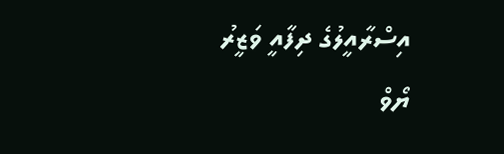އިސްރާއީލުގެ ދިފާއީ ވަޒީރު ޔޯވް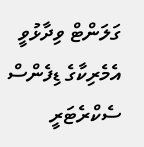ގަލަންޓް ވިދާޅުވީ އެމެރިކާގެ ޑިފެންސް ސެކްރެޓަރީ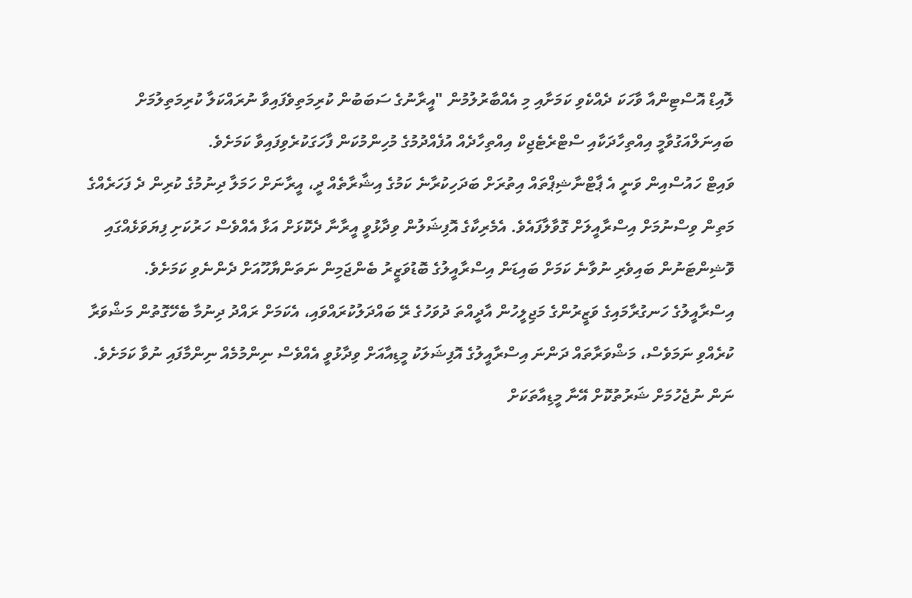ލޮއިޑް އޮސްޓިންއާ ވާހަކަ ދެއްކެވި ކަމަށާއި މި އެއްބާރުލުމުން "އީރާނުގެ ސަބަބުން ކުރިމަތިވެފައިވާ ނުރައްކަލާ ކުރިމަތިލުމަށް ބައިނަލްއަގުވާމީ އިއްތިހާދަކާއި ސްޓްރެޓެޖިކް އިއްތިހާދެއް އުފެއްދުމުގެ މުހިންމުކަން ފާހަގަކުރެވިފައިވާ ކަމަށެވެ.
ވައިޓް ހައުސްއިން ވަނީ އެ ޕާޓްނާޝިޕްތައް އިތުރަށް ބަދަހިކުރާނެ ކަމުގެ އިޝާރާތެއް ދީ، އީރާނަށް ހަމަލާ ދިނުމުގެ ކުރިން ދެ ފަހަރެއްގެ މަތިން ވިސްނުމަށް އިސްރާއީލަށް ގޮވާލާފައެވެ. އެމެރިކާގެ އޮފިޝަލުން ވިދާޅުވީ އީރާނާ ދެކޮޅަށް އަޅާ އެއްވެސް ހަރުކަށި ފިޔަވަޅެއްގައި ވޮޝިންޓަނުން ބައިވެރި ނުވާނެ ކަމަށް ބައިޑަން އިސްރާއީލުގެ ބޮޑުވަޒީރު ބެންޖަމިން ނަތަންޔާހޫއަށް ދެންނެވި ކަމަށެވެ.
އިސްރާއީލުގެ ހަނގުރާމައިގެ ވަޒީރުންގެ މަޖިލީހުން އާދީއްތަ ދުވަހުގެ ރޭ ބައްދަލުކުރައްވައި، އެކަމަށް ރައްދު ދިނުމާ ބެހޭގޮތުން މަޝްވަރާ ކުރެއްވި ނަމަވެސް، މަޝްވަރާތައް ދަންނަ އިސްރާއީލުގެ އޮފިޝަލަކު މީޑިއާއަށް ވިދާޅުވީ އެއްވެސް ނިންމުމެއް ނިންމާފައި ނުވާ ކަމަށެވެ. ނަން ނުޖެހުމަށް ޝަރުތުކޮށް އޭނާ މީޑިއާތަކަށް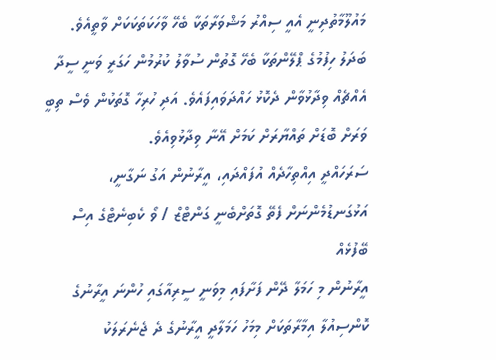މައުލޫމާތުދިނީ އެއީ ސިއްރު މަޝްވަރާތަކާ ބެހޭ ވާހަކަތަކަކަށް ވާތީއެވެ.
ބަދަލު ހިފުމުގެ ޕްލޭންތަކާ ބެހޭ ގޮތުން ސުވާލު ކުރުމުން ހަގަރީ ވަނީ ސީދާ އެއްޗެއް ވިދާޅުވާން ދެކޮޅު ހައްދަވައިފައެވެ. އަދި ހުރިހާ ގޮތަކުން ވެސް ތިބީ ވަރަށް ބޮޑަށް ތައްޔާރަށް ކަމަށް އޭނާ ވިދާޅުވިއެވެ.
ސަރަހައްދީ އިއްތިހާދެއް އުފައްދައި، އީރާނުން އަގު ނަގާނީ، އަޅުގަނޑުމެންނަށް ފެތޭ ގޮތަށްބެނީ ގަންޓްޒް / ވޯ ކެބިނެޓްގެ އިސް ބޭފުޅެއް
އީރާނުން މި ހަމަލާ ދޭން ފަށާފައި މިވަނީ ސީރިއާގައި ހުންނަ އީރާނުގެ ކޮންސިއުލާ އިމާރާތަކަށް މިމަހު ހަމަލާދީ އީރާނުގެ ދެ ޖެނެރަލަކު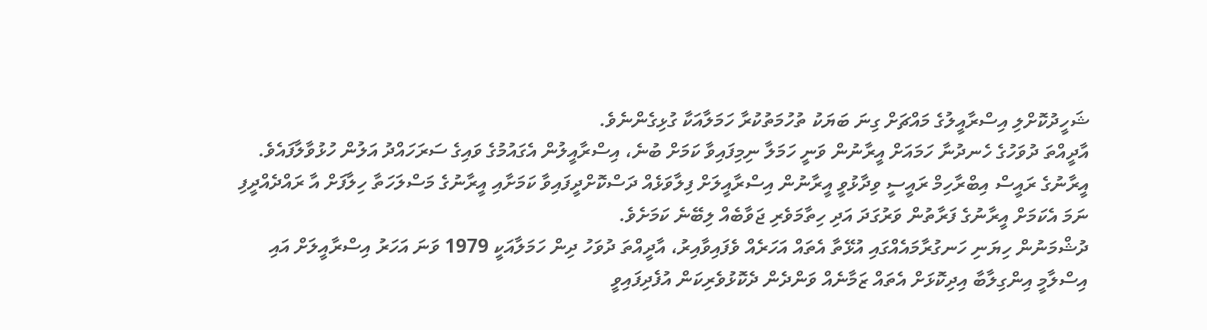ޝަހީދުކޮށްލި އިސްރާއީލުގެ މައްޗަށް ގިނަ ބަޔަކު ތުހުމަތުކުރާ ހަމަލާއަކާ ގުޅިގެންނެވެ.
އާދީއްތަ ދުވަހުގެ ހެނދުނާ ހަމައަށް އީރާނުން ވަނީ ހަމަލާ ނިމިފައިވާ ކަމަށް ބުނެ، އިސްރާއީލުން އެގައުމުގެ ވައިގެ ސަރަހައްދު އަލުން ހުޅުވާލާފައެވެ. އީރާނުގެ ރައީސް އިބްރާހިމް ރައީސީ ވިދާޅުވީ އީރާނުން އިސްރާއީލަށް ފިލާވަޅެއް ދަސްކޮށްދީފައިވާ ކަމަށާއި އީރާނުގެ މަސްލަހަތާ ހިލާފަށް އާ ރައްދެއްދީފި ނަމަ އެކަމަށް އީރާނުގެ ފަރާތުން ވަރުގަދަ އަދި ހިތާމަވެރި ޖަވާބެއް ލިބޭނެ ކަމަށެވެ.
ދުޝްމަނުން ހިޔަނި ހަނގުރާމައެއްގައި އުޅޭތާ އެތައް އަހަރެއް ވެފައިވާއިރު، އާދީއްތަ ދުވަހު ދިން ހަމަލާއަކީ 1979 ވަނަ އަހަރު އިސްރާއީލަށް އައި އިސްލާމީ އިންގިލާބާ އިދިކޮޅަށް އެތައް ޒަމާނެއް ވަންދެން ދެކޮޅުވެރިކަން އުފެދިފައިވީ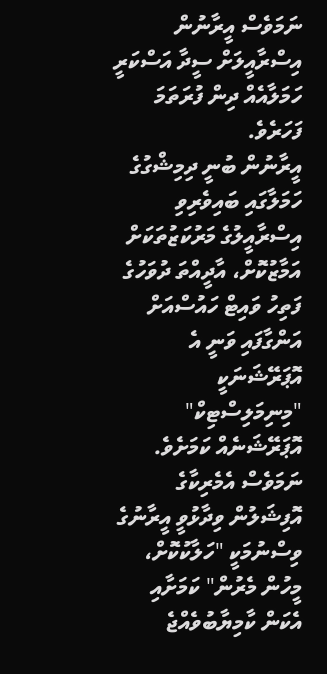ނަމަވެސް އީރާނުން އިސްރާއީލަށް ސީދާ އަސްކަރީ ހަމަލާއެއް ދިން ފުރަތަމަ ފަހަރެވެ.
އީރާނުން ބުނީ ދިމިޝްގުގެ ހަމަލާގައި ބައިވެރިވި އިސްރާއީލުގެ މަރުކަޒުތަކަށް އަމާޒުކޮށް، އާދީއްތަ ދުވަހުގެ ފަތިހު ވައިޓް ހައުސްއަށް އަންގާފައި ވަނީ އެ އޮޕަރޭޝަނަކީ "މިނިމަލިސްޓިކް" އޮޕަރޭޝަނެއް ކަމަށެވެ.
ނަމަވެސް އެމެރިކާގެ އޮފިޝަލުން ވިދާޅުވީ އީރާނުގެ ވިސްނުމަކީ "ހަލާކުކޮށް، މީހުން މެރުން" ކަމަށާއި އެކަން ކާމިޔާބުވެއްޖެ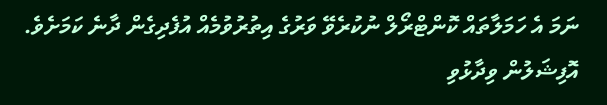ނަމަ އެ ހަމަލާތައް ކޮންޓްރޯލް ނުކުރެވޭ ވަރުގެ އިތުރުވުމެއް އުފެދިގެން ދާނެ ކަމަށެވެ. އޮފިޝަލުން ވިދާޅުވި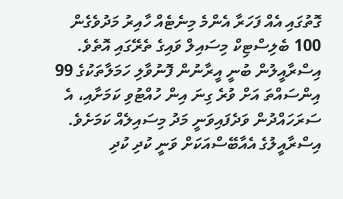ގޮތުގައި އެއް ފަހަރާ އެންމެ މިނެޓެއް ހާއިރު މަދުވެގެން 100 ބެލިސްޓިކް މިސައިލް ވައިގެ ތެރޭގައި އޮތެވެ.
އިސްރާއީލުން ބުނީ އީރާނުން ފޮނުވާލި ހަމަލާތަކުގެ 99 އިންސައްތަ އަށް ވުރެ ގިނަ އިން ހުއްޓުވި ކަމަށާއި، އެ ސަރަހައްދުން ވަދެފައިވަނީ މަދު މިސައިލެއް ކަމަށެވެ. އިސްރާއީލުގެ އެއާބޭސްއަކަށް ވަނީ ކުދި ކުދި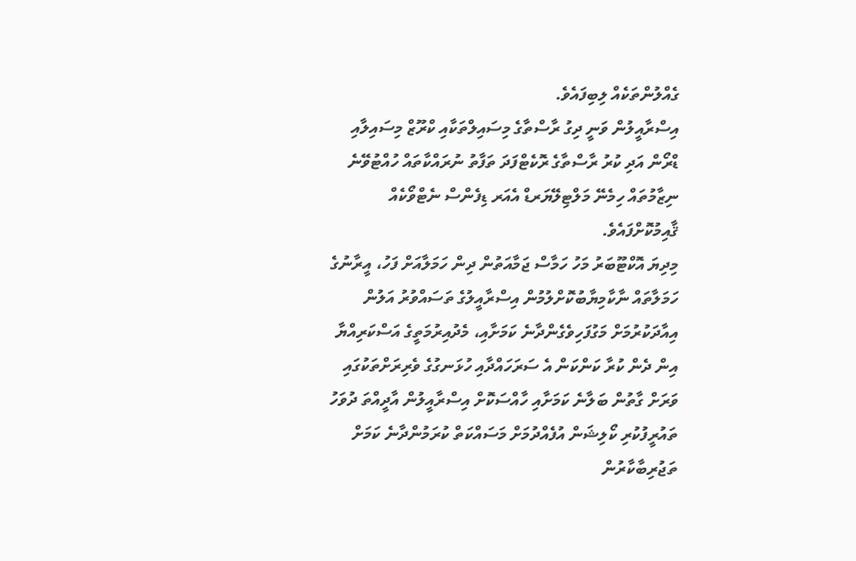ގެއްލުންތަކެއް ލިބިފައެވެ.
އިސްރާއީލުން ވަނީ ދިގު ރާސްތާގެ މިސައިލްތަކާއި ކްރޫޒް މިސައިލާއި ޑްރޯން އަދި ކުރު ރާސްތާގެ ރޮކެޓްފަދަ ތަފާތު ނުރައްކާތައް ހުއްޓުވޭނެ ނިޒާމުތައް ހިމެނޭ މަލްޓިލޭޔަރޑް އެއަރ ޑިފެންސް ނެޓްވޯކެއް ޤާއިމުކޮށްފައެވެ.
މިދިޔަ އޮކްޓޫބަރު މަހު ހަމާސް ޖަމާއަތުން ދިން ހަމަލާއަށް ފަހު، އީރާނުގެ ހަމަލާތައް ނާކާމިޔާބުކޮށްލުމުން އިސްރާއީލުގެ ތަސައްވުރު އަލުން އިއާދަކުރުމަށް މަގުފަހިވެގެންދާނެ ކަމަށާއި، މެދުއިރުމަތީގެ އަސްކަރިއްޔާ އިން ދެން ކުރާ ކަންކަން އެ ސަރަހައްދާއި ހުޅަނގުގެ ވެރިރަށްތަކުގައި ވަރަށް ގާތުން ބަލާނެ ކަމަށާއި ހާއްސަކޮށް އިސްރާއީލުން އާދީއްތަ ދުވަހު ތައުރީފުކުރި ކޯލިޝަން އުފެއްދުމަށް މަސައްކަތް ކުރަމުންދާނެ ކަމަށް ތަޖުރިބާކާރުން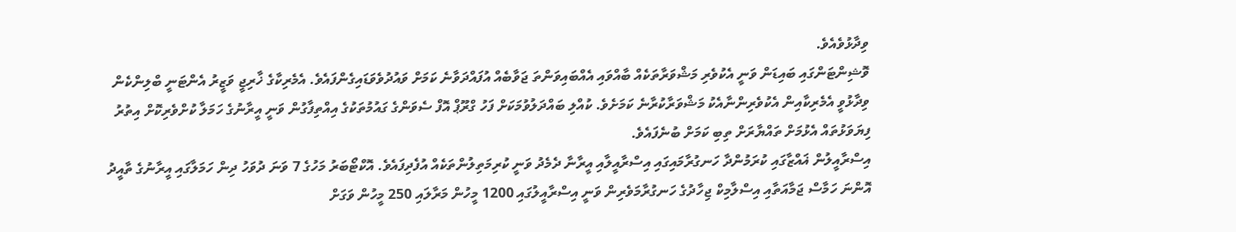ވިދާޅުވެއެވެ.
ވޮޝިންޓަންގައި ބައިޑަން ވަނީ އެކުވެރި މަޝްވަރާތަކެއް ބާއްވައި އެއްބައިވަންތަ ޖަވާބެއް އުފައްދަވާނެ ކަމަށް ވައުދުވެވަޑައިގެންފައެވެ. އެމެރިކާގެ ޚާރިޖީ ވަޒީރު އެންޓަނީ ބްލިންކެން ވިދާޅުވީ އެމެރިކާއިން އެކުވެރިންނާއެކު މަޝްވަރާކުރާނެ ކަމަށެވެ. ކުއްލި ބައްދަލުވުމަކަށް ފަހު ގްރޫޕް އޮފް ސެވަންގެ ގައުމުތަކުގެ އިއްތިފާގުން ވަނީ އީރާނުގެ ހަމަލާ ކުށްވެރިކޮށް އިތުރު ފިޔަވަޅުތައް އެޅުމަށް ތައްޔާރަށް ތިބި ކަމަށް ބުނެފައެވެ.
އިސްރާއީލުން ޣައްޒާގައި ކުރަމުންދާ ހަނގުރާމައިގައި އިސްރާއީލާއި އީރާނާ ދެމެދު ވަނީ ކުރިމަތިލުންތަކެއް އުފެދިފައެވެ. އޮކްޓޯބަރު މަހުގެ 7 ވަނަ ދުވަހު ދިން ހަމަލާގައި އީރާނުގެ ތާއީދު އޮންނަ ހަމާސް ޖަމާއަތާއި އިސްލާމިކް ޖިހާދުގެ ހަނގުރާމަވެރިން ވަނީ އިސްރާއީލުގައި 1200 މީހުން މަރާލައި 250 މީހުން ވަގަށް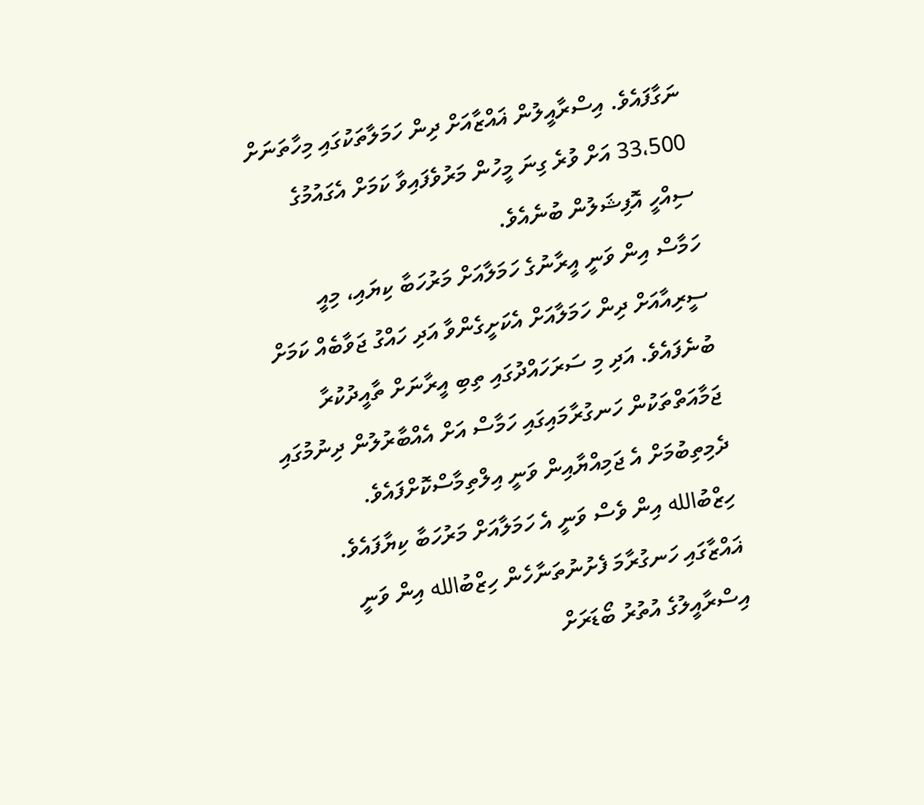ނަގާފައެވެ. އިސްރާއީލުން ޣައްޒާއަށް ދިން ހަމަލާތަކުގައި މިހާތަނަށް 33،500 އަށް ވުރެ ގިނަ މީހުން މަރުވެފައިވާ ކަމަށް އެގައުމުގެ ސިއްހީ އޮފިޝަލުން ބުނެއެވެ.
ހަމާސް އިން ވަނީ އީރާނުގެ ހަމަލާއަށް މަރުހަބާ ކިޔައި، މިއީ ސީރިއާއަށް ދިން ހަމަލާއަށް އެކަށީގެންވާ އަދި ހައްގު ޖަވާބެއް ކަމަށް ބުނެފައެވެ. އަދި މި ސަރަހައްދުގައި ތިބި އީރާނަށް ތާއީދުކުރާ ޖަމާއަތްތަކުން ހަނގުރާމައިގައި ހަމާސް އަށް އެއްބާރުލުން ދިނުމުގައި ދެމިތިބުމަށް އެ ޖަމިއްޔާއިން ވަނީ އިލްތިމާސްކޮށްފައެވެ.
ހިޒްބުالله އިން ވެސް ވަނީ އެ ހަމަލާއަށް މަރުހަބާ ކިޔާފައެވެ. ޣައްޒާގައި ހަނގުރާމަ ފެށުނުތަނާހެން ހިޒްބުالله އިން ވަނީ އިސްރާއީލުގެ އުތުރު ބޯޑަރަށް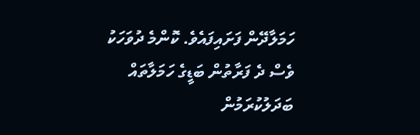ހަމަލާދޭން ފަށައިފައެވެ. ކޮންމެ ދުވަހަކު ވެސް ދެ ފަރާތުން ބަޑީގެ ހަމަލާތައް ބަދަލުކުރަމުން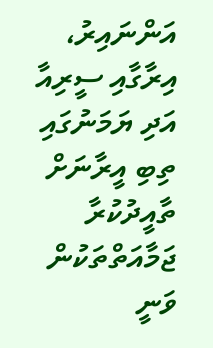އަންނައިރު، އިރާގާއި ސީރިއާ އަދި ޔަމަނުގައި ތިބި އީރާނަށް ތާއީދުކުރާ ޖަމާއަތްތަކުން ވަނީ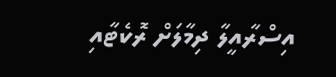އިސްރާއީލާ ދިމާލަށް ރޮކެޓާއި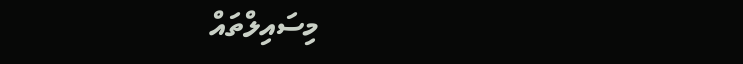މިސައިލްތައް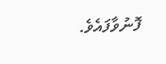ފޮނުވާފައެވެ.